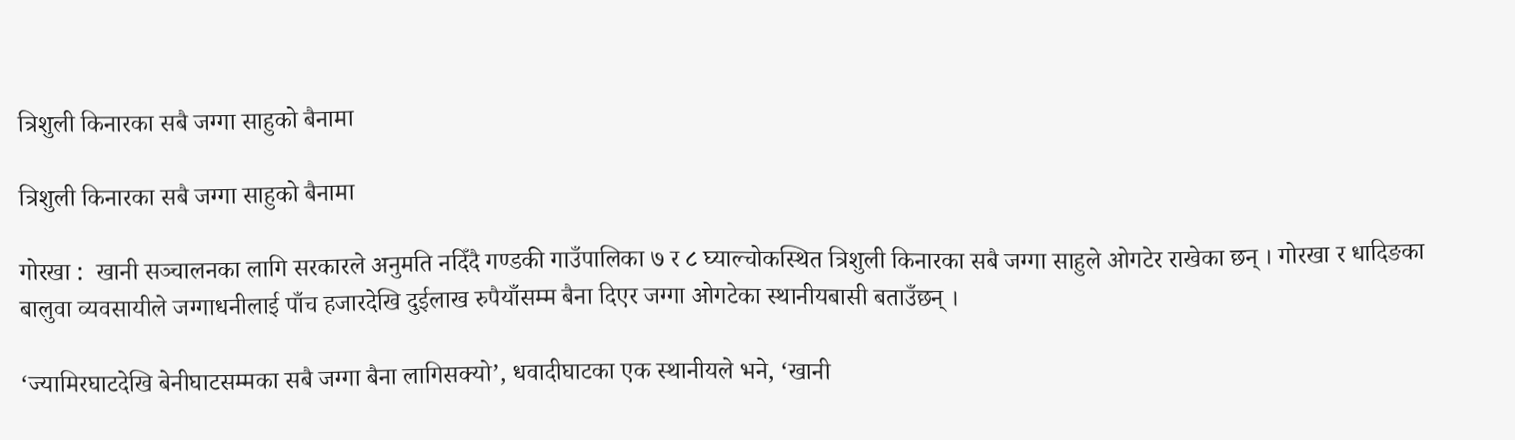त्रिशुली किनारका सबै जग्गा साहुको बैनामा

त्रिशुली किनारका सबै जग्गा साहुको बैनामा

गोरखा :  खानी सञ्चालनका लागि सरकारले अनुमति नदिँदै गण्डकी गाउँपालिका ७ र ८ घ्याल्चोकस्थित त्रिशुली किनारका सबै जग्गा साहुले ओगटेर राखेका छन् । गोरखा र धादिङका बालुवा व्यवसायीले जग्गाधनीलाई पाँच हजारदेखि दुईलाख रुपैयाँसम्म बैना दिएर जग्गा ओगटेका स्थानीयबासी बताउँछन् ।

‘ज्यामिरघाटदेखि बेनीघाटसम्मका सबै जग्गा बैना लागिसक्यो’, धवादीघाटका एक स्थानीयले भने, ‘खानी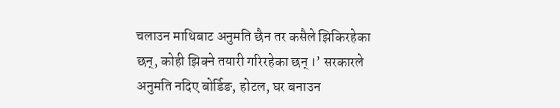चलाउन माथिबाट अनुमति छैन तर कसैले झिकिरहेका छन्, कोही झिक्ने तयारी गरिरहेका छन् ।’ सरकारले अनुमति नदिए बोर्डिङ, होटल, घर बनाउन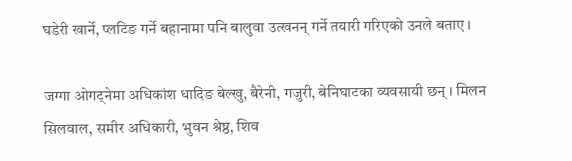घडेरी खार्ने, प्लटिङ गर्ने बहानामा पनि बालुवा उत्खनन् गर्ने तयारी गरिएको उनले बताए ।

जग्गा ओगट्नेमा अधिकांश धादिङ बेल्खु, बैरेनी, गजुरी, बेनिघाटका व्यवसायी छन् । मिलन सिलवाल, समीर अधिकारी, भुवन श्रेष्ठ, शिव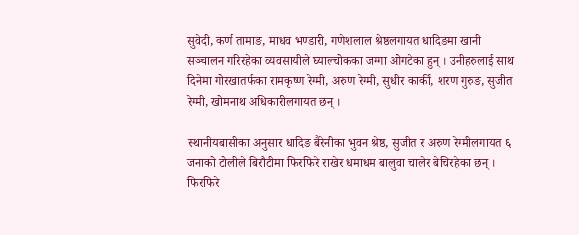सुवेदी, कर्ण तामाङ, माधव भण्डारी, गणेशलाल श्रेष्ठलगायत धादिङमा खानी सञ्चालन गरिरहेका व्यवसायीले घ्याल्चोकका जग्गा ओगटेका हुन् । उनीहरुलाई साथ दिनेमा गोरखातर्फका रामकृष्ण रेग्मी, अरुण रेग्मी, सुधीर कार्की, शरण गुरुङ, सुजीत रेग्मी, खोमनाथ अधिकारीलगायत छन् ।

स्थानीयबासीका अनुसार धादिङ बैरेनीका भुवन श्रेष्ठ, सुजीत र अरुण रेग्मीलगायत ६ जनाको टोलीले बिरौटीमा फिरफिरे राखेर धमाधम बालुवा चालेर बेचिरहेका छन् । फिरफिरे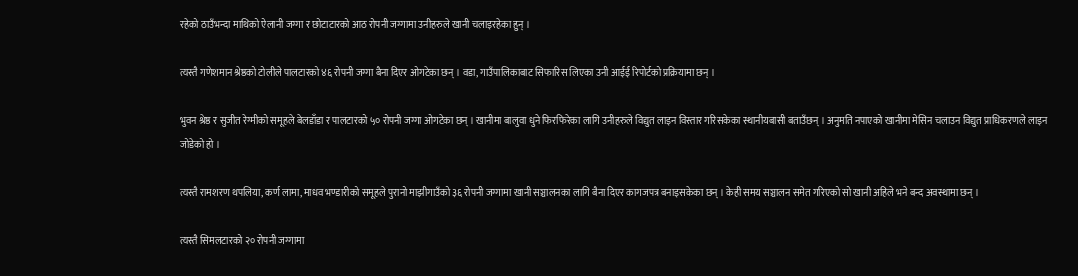रहेको ठाउँभन्दा माथिको ऐलानी जग्गा र छोटाटारको आठ रोपनी जग्गामा उनीहरुले खानी चलाइरहेका हुन् ।

त्यस्तै गणेशमान श्रेष्ठको टोलीले पालटारको ४६ रोपनी जग्गा बैना दिएर ओगटेका छन् । वडा, गाउँपालिकाबाट सिफारिस लिएका उनी आईई रिपोर्टको प्रक्रियामा छन् ।

भुवन श्रेष्ठ र सुजीत रेग्मीको समूहले बेलडाँडा र पालटारको ५० रोपनी जग्गा ओगटेका छन् । खानीमा बालुवा धुने फिरफिरेका लागि उनीहरुले विद्युत लाइन विस्तार गरिसकेका स्थानीयबासी बताउँछन् । अनुमति नपाएको खानीमा मेसिन चलाउन विद्युत प्राधिकरणले लाइन जोडेको हो ।

त्यस्तै रामशरण थपलिया, कर्ण लामा, माधव भण्डारीको समूहले पुरानो माझीगाउँको ३६ रोपनी जग्गामा खानी सञ्चालनका लागि बैना दिएर कागजपत्र बनाइसकेका छन् । केही समय सञ्चालन समेत गरिएको सो खानी अहिले भने बन्द अवस्थामा छन् ।

त्यस्तै सिमलटारको २० रोपनी जग्गामा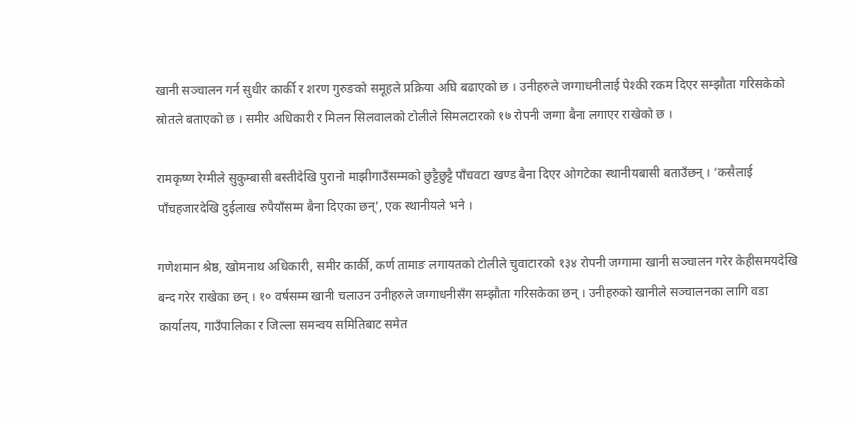खानी सञ्चालन गर्न सुधीर कार्की र शरण गुरुङको समूहले प्रक्रिया अघि बढाएको छ । उनीहरुले जग्गाधनीलाई पेश्की रकम दिएर सम्झौता गरिसकेको स्रोतले बताएको छ । समीर अधिकारी र मिलन सिलवालको टोलीले सिमलटारको १७ रोपनी जग्गा बैना लगाएर राखेको छ ।

रामकृष्ण रेग्मीले सुकुम्बासी बस्तीदेखि पुरानो माझीगाउँसम्मको छुट्टैछुट्टै पाँचवटा खण्ड बैना दिएर ओगटेका स्थानीयबासी बताउँछन् । ‘कसैलाई पाँचहजारदेखि दुईलाख रुपैयाँसम्म बैना दिएका छन्’, एक स्थानीयले भने ।

गणेशमान श्रेष्ठ, खोमनाथ अधिकारी, समीर कार्की, कर्ण तामाङ लगायतको टोलीले चुवाटारको १३४ रोपनी जग्गामा खानी सञ्चालन गरेर केहीसमयदेखि बन्द गरेर राखेका छन् । १० वर्षसम्म खानी चलाउन उनीहरुले जग्गाधनीसँग सम्झौता गरिसकेका छन् । उनीहरुको खानीले सञ्चालनका लागि वडा कार्यालय, गाउँपालिका र जिल्ला समन्वय समितिबाट समेत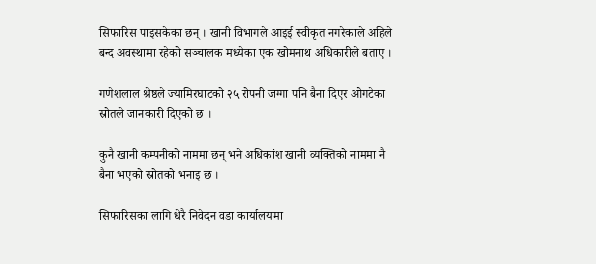सिफारिस पाइसकेका छन् । खानी विभागले आइई स्वीकृत नगरेकाले अहिले बन्द अवस्थामा रहेको सञ्चालक मध्येका एक खोमनाथ अधिकारीले बताए ।

गणेशलाल श्रेष्ठले ज्यामिरघाटको २५ रोपनी जग्गा पनि बैना दिएर ओगटेका स्रोतले जानकारी दिएको छ ।

कुनै खानी कम्पनीको नाममा छन् भने अधिकांश खानी व्यक्तिको नाममा नै बैना भएको स्रोतको भनाइ छ ।

सिफारिसका लागि धेरै निवेदन वडा कार्यालयमा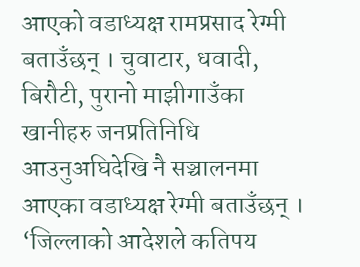आएको वडाध्यक्ष रामप्रसाद रेग्मी बताउँछन् । चुवाटार, धवादी, बिरौटी, पुरानो माझीगाउँका खानीहरु जनप्रतिनिधि आउनुअघिदेखि नै सञ्चालनमा आएका वडाध्यक्ष रेग्मी बताउँछन् । ‘जिल्लाको आदेशले कतिपय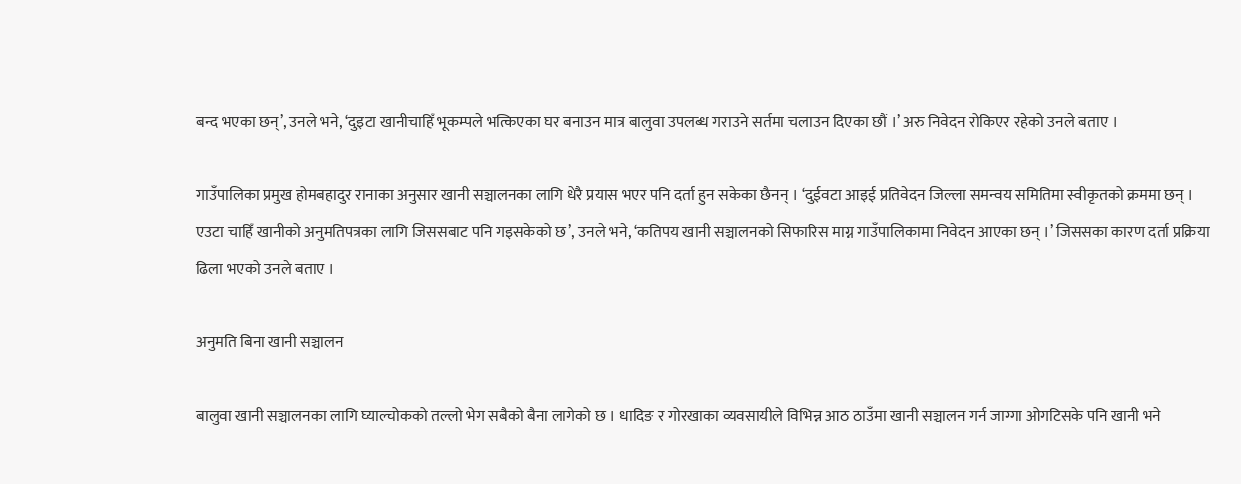बन्द भएका छन्’, उनले भने, ‘दुइटा खानीचाहिँ भूकम्पले भत्किएका घर बनाउन मात्र बालुवा उपलब्ध गराउने सर्तमा चलाउन दिएका छौं ।’ अरु निवेदन रोकिएर रहेको उनले बताए ।

गाउँपालिका प्रमुख होमबहादुर रानाका अनुसार खानी सञ्चालनका लागि धेरै प्रयास भएर पनि दर्ता हुन सकेका छैनन् । ‘दुईवटा आइई प्रतिवेदन जिल्ला समन्वय समितिमा स्वीकृतको क्रममा छन् । एउटा चाहिँ खानीको अनुमतिपत्रका लागि जिससबाट पनि गइसकेको छ’, उनले भने, ‘कतिपय खानी सञ्चालनको सिफारिस माग्न गाउँपालिकामा निवेदन आएका छन् ।’ जिससका कारण दर्ता प्रक्रिया ढिला भएको उनले बताए ।

अनुमति बिना खानी सञ्चालन

बालुवा खानी सञ्चालनका लागि घ्याल्चोकको तल्लो भेग सबैको बैना लागेको छ । धादिङ र गोरखाका व्यवसायीले विभिन्न आठ ठाउँमा खानी सञ्चालन गर्न जाग्गा ओगटिसके पनि खानी भने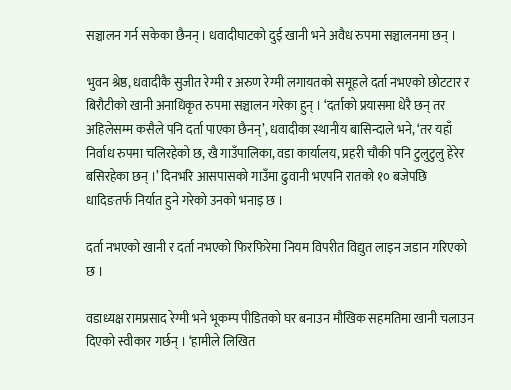सञ्चालन गर्न सकेका छैनन् । धवादीघाटको दुई खानी भने अवैध रुपमा सञ्चालनमा छन् ।

भुवन श्रेष्ठ, धवादीकै सुजीत रेग्मी र अरुण रेग्मी लगायतको समूहले दर्ता नभएको छोटटार र बिरौटीको खानी अनाधिकृत रुपमा सञ्चालन गरेका हुन् । ‘दर्ताको प्रयासमा धेरै छन् तर अहिलेसम्म कसैले पनि दर्ता पाएका छैनन्’, धवादीका स्थानीय बासिन्दाले भने, ‘तर यहाँ निर्वाध रुपमा चलिरहेको छ, खै गाउँपालिका, वडा कार्यालय, प्रहरी चौकी पनि टुलुटुलु हेरेर बसिरहेका छन् ।’ दिनभरि आसपासको गाउँमा ढुवानी भएपनि रातको १० बजेपछि धादिङतर्फ निर्यात हुने गरेको उनको भनाइ छ ।

दर्ता नभएको खानी र दर्ता नभएको फिरफिरेमा नियम विपरीत विद्युत लाइन जडान गरिएको छ ।

वडाध्यक्ष रामप्रसाद रेग्मी भने भूकम्प पीडितको घर बनाउन मौखिक सहमतिमा खानी चलाउन दिएको स्वीकार गर्छन् । ‘हामीले लिखित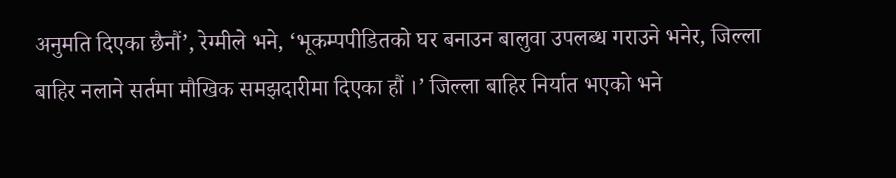अनुमति दिएका छैनौं’, रेग्मीले भने, ‘भूकम्पपीडितको घर बनाउन बालुवा उपलब्ध गराउने भनेर, जिल्ला बाहिर नलाने सर्तमा मौखिक समझदारीमा दिएका हौं ।’ जिल्ला बाहिर निर्यात भएको भने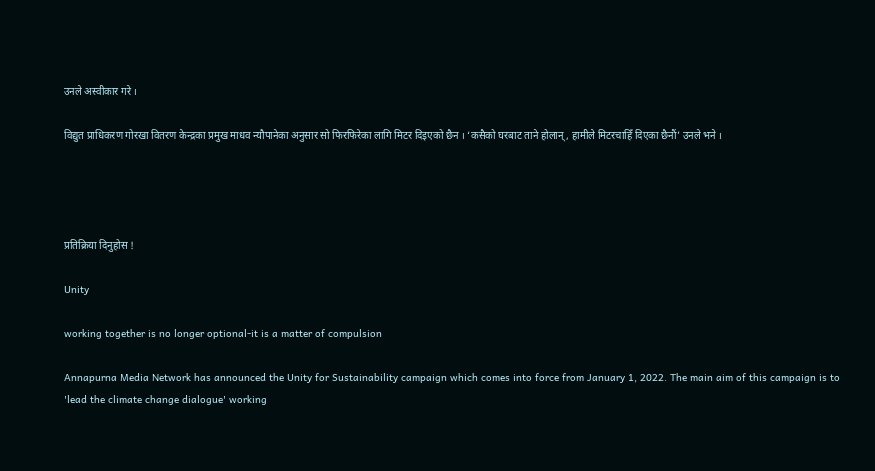उनले अस्वीकार गरे ।

विद्युत प्राधिकरण गोरखा वितरण केन्द्रका प्रमुख माधव न्यौपानेका अनुसार सो फिरफिरेका लागि मिटर दिइएको छैन । ‘कसैको घरबाट ताने होलान्, हामीले मिटरचाहिँ दिएका छैनौं’ उनले भने ।




प्रतिक्रिया दिनुहोस !

Unity

working together is no longer optional-it is a matter of compulsion

Annapurna Media Network has announced the Unity for Sustainability campaign which comes into force from January 1, 2022. The main aim of this campaign is to 'lead the climate change dialogue' working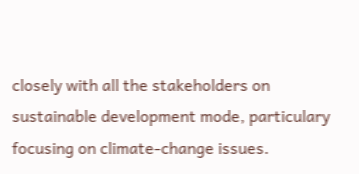closely with all the stakeholders on sustainable development mode, particulary focusing on climate-change issues.